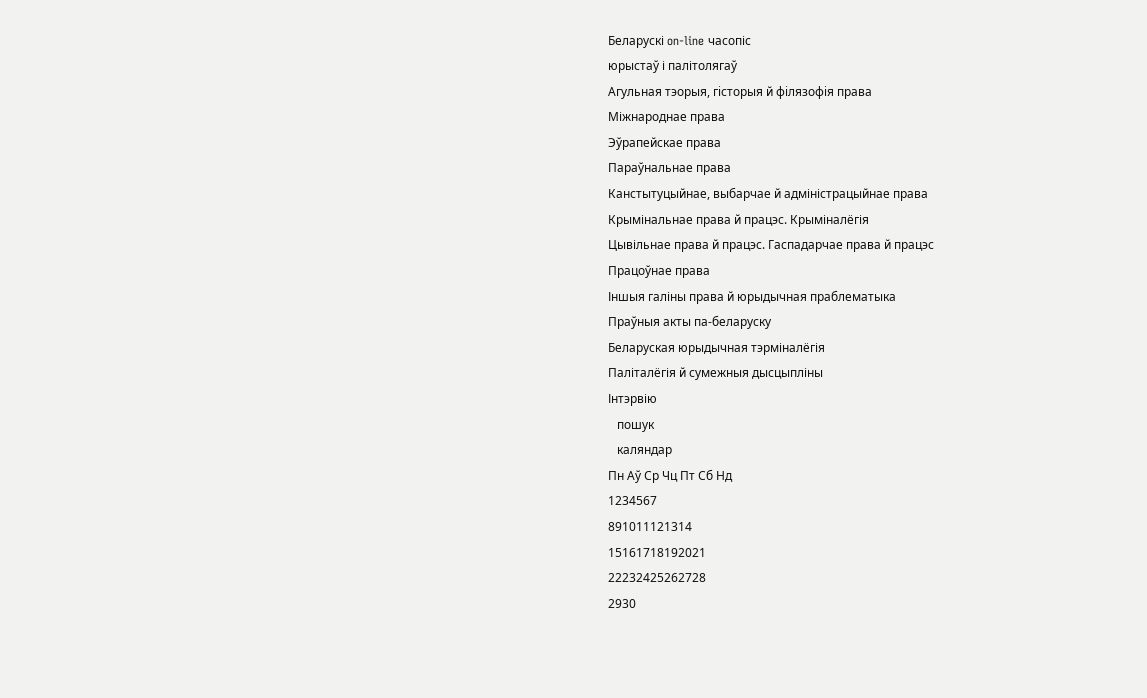Беларускі on-line часопіс
юрыстаў і палітолягаў
Агульная тэорыя, гiсторыя й фiлязофiя права
Міжнароднае права
Эўрапейскае права
Параўнальнае права
Канстытуцыйнае, выбарчае й адміністрацыйнае права
Крымінальнае права й працэс. Крыміналёгія
Цывільнае права й працэс. Гаспадарчае права й працэс
Працоўнае права
Іншыя галіны права й юрыдычная праблематыка
Праўныя акты па-беларуску
Беларуская юрыдычная тэрміналёгія
Паліталёгія й сумежныя дысцыпліны
Інтэрвію
   пошук
   каляндар
Пн Аў Ср Чц Пт Сб Нд
1234567
891011121314
15161718192021
22232425262728
2930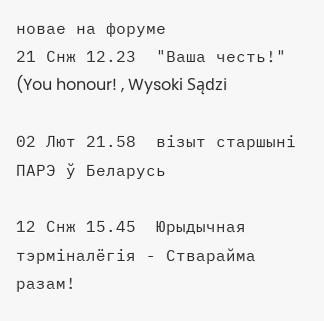новае на форуме
21 Снж 12.23  "Ваша честь!" (You honour! , Wysoki Sądzi

02 Лют 21.58  візыт старшыні ПАРЭ ў Беларусь

12 Снж 15.45  Юрыдычная тэрміналёгія - Стварайма разам!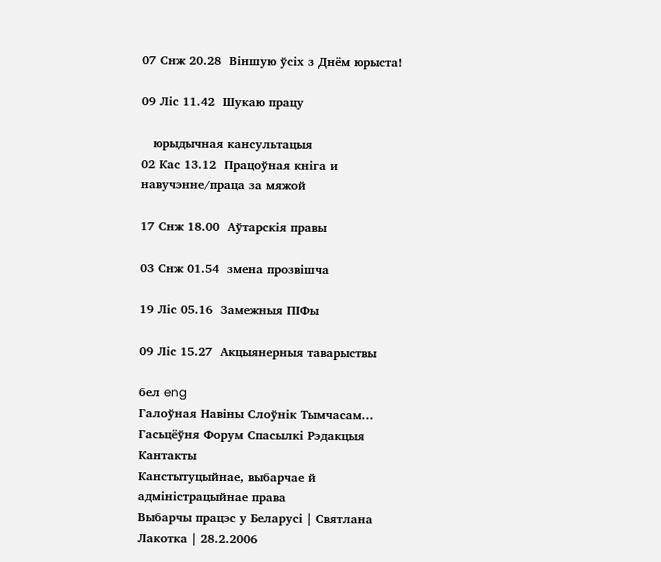07 Снж 20.28  Віншую ўсіх з Днём юрыста!

09 Ліс 11.42  Шукаю працу

   юрыдычная кансультацыя
02 Кас 13.12  Працоўная кніга и навучэнне/праца за мяжой

17 Снж 18.00  Аўтарскія правы

03 Снж 01.54  змена прозвішча

19 Ліс 05.16  Замежныя ПІФы

09 Ліс 15.27  Акцыянерныя таварыствы

бел eng
Галоўная Навіны Слоўнік Тымчасам... Гасьцёўня Форум Спасылкі Рэдакцыя Кантакты
Канстытуцыйнае, выбарчае й адміністрацыйнае права
Выбарчы працэс у Беларусі | Святлана Лакотка | 28.2.2006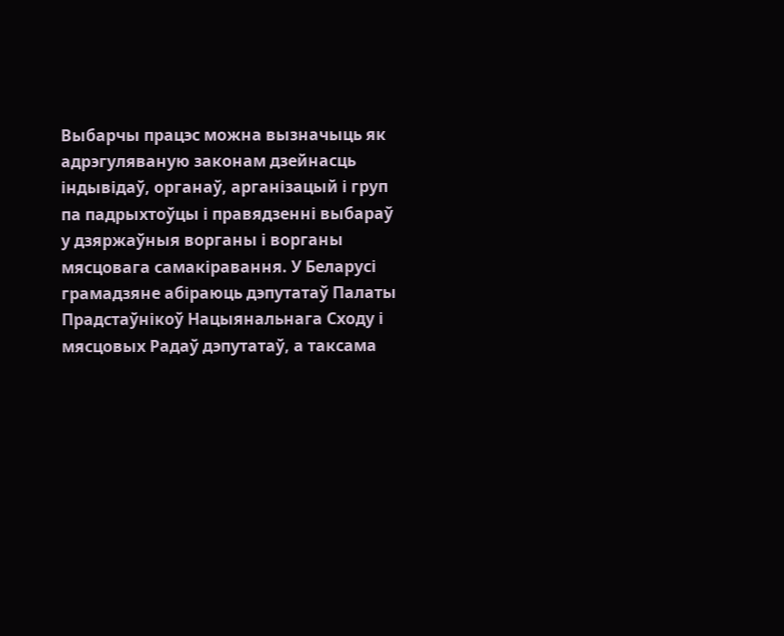Выбарчы працэс можна вызначыць як адрэгуляваную законам дзейнасць індывідаў, органаў, арганізацый і груп па падрыхтоўцы і правядзенні выбараў у дзяржаўныя ворганы і ворганы мясцовага самакіравання. У Беларусі грамадзяне абіраюць дэпутатаў Палаты Прадстаўнікоў Нацыянальнага Сходу і мясцовых Радаў дэпутатаў, а таксама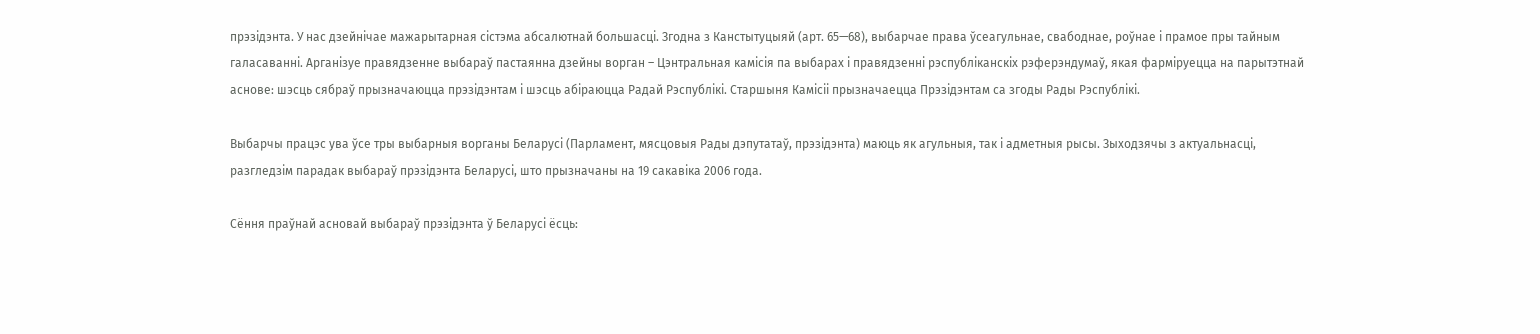прэзідэнта. У нас дзейнічае мажарытарная сістэма абсалютнай большасці. Згодна з Канстытуцыяй (арт. 65—68), выбарчае права ўсеагульнае, свабоднае, роўнае і прамое пры тайным галасаванні. Арганізуе правядзенне выбараў пастаянна дзейны ворган – Цэнтральная камісія па выбарах і правядзенні рэспубліканскіх рэферэндумаў, якая фарміруецца на парытэтнай аснове: шэсць сябраў прызначаюцца прэзідэнтам і шэсць абіраюцца Радай Рэспублікі. Старшыня Камісіі прызначаецца Прэзідэнтам са згоды Рады Рэспублікі.

Выбарчы працэс ува ўсе тры выбарныя ворганы Беларусі (Парламент, мясцовыя Рады дэпутатаў, прэзідэнта) маюць як агульныя, так і адметныя рысы. Зыходзячы з актуальнасці, разгледзім парадак выбараў прэзідэнта Беларусі, што прызначаны на 19 сакавіка 2006 года.

Сёння праўнай асновай выбараў прэзідэнта ў Беларусі ёсць: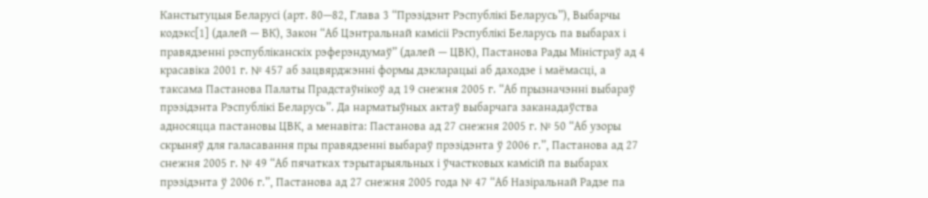Канстытуцыя Беларусі (арт. 80—82, Глава 3 “Прэзідэнт Рэспублікі Беларусь”), Выбарчы кодэкс[1] (далей — ВК), Закон “Аб Цэнтральнай камісіі Рэспублікі Беларусь па выбарах і правядзенні рэспубліканскіх рэферэндумаў” (далей — ЦВК), Пастанова Рады Міністраў ад 4 красавіка 2001 г. № 457 аб зацвярджэнні формы дэкларацыі аб даходзе і маёмасці, а таксама Пастанова Палаты Прадстаўнікоў ад 19 снежня 2005 г. “Аб прызначэнні выбараў прэзідэнта Рэспублікі Беларусь”. Да нарматыўных актаў выбарчага заканадаўства адносяцца пастановы ЦВК, а менавіта: Пастанова ад 27 снежня 2005 г. № 50 “Аб узоры скрыняў для галасавання пры правядзенні выбараў прэзідэнта ў 2006 г.”, Пастанова ад 27 снежня 2005 г. № 49 “Аб пячатках тэрытарыяльных і ўчастковых камісій па выбарах прэзідэнта ў 2006 г.”, Пастанова ад 27 снежня 2005 года № 47 “Аб Назіральнай Радзе па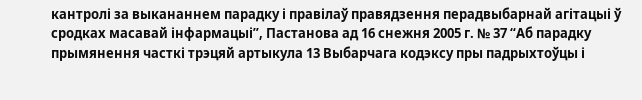кантролі за выкананнем парадку і правілаў правядзення перадвыбарнай агітацыі ў сродках масавай інфармацыі”, Пастанова ад 16 снежня 2005 г. № 37 “Аб парадку прымянення часткі трэцяй артыкула 13 Выбарчага кодэксу пры падрыхтоўцы і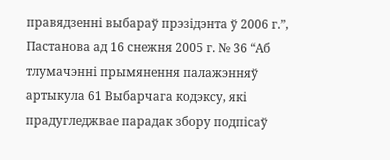правядзенні выбараў прэзідэнта ў 2006 г.”, Пастанова ад 16 снежня 2005 г. № 36 “Аб тлумачэнні прымянення палажэнняў артыкула 61 Выбарчага кодэксу, які прадугледжвае парадак збору подпісаў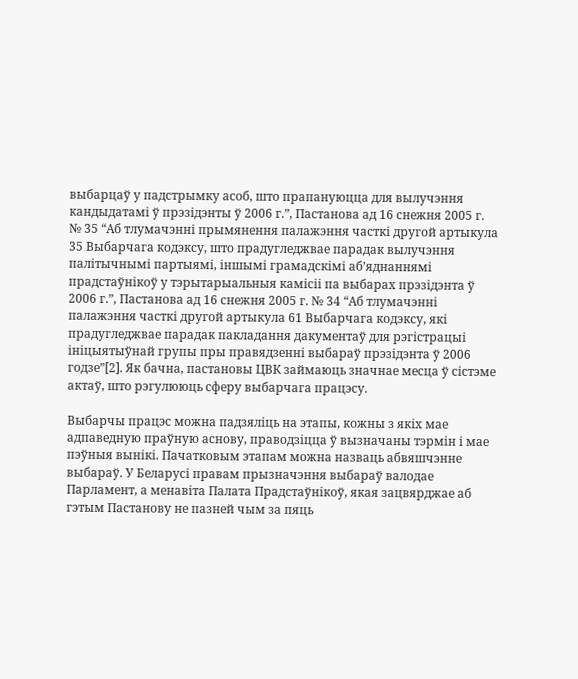выбарцаў у падстрымку асоб, што прапануюцца для вылучэння кандыдатамі ў прэзідэнты ў 2006 г.”, Пастанова ад 16 снежня 2005 г. № 35 “Аб тлумачэнні прымянення палажэння часткі другой артыкула 35 Выбарчага кодэксу, што прадугледжвае парадак вылучэння палітычнымі партыямі, іншымі грамадскімі аб’яднаннямі прадстаўнікоў у тэрытарыальныя камісіі па выбарах прэзідэнта ў 2006 г.”, Пастанова ад 16 снежня 2005 г. № 34 “Аб тлумачэнні палажэння часткі другой артыкула 61 Выбарчага кодэксу, які прадугледжвае парадак пакладання дакументаў для рэгістрацыі ініцыятыўнай групы пры правядзенні выбараў прэзідэнта ў 2006 годзе”[2]. Як бачна, пастановы ЦВК займаюць значнае месца ў сістэме актаў, што рэгулююць сферу выбарчага працэсу.

Выбарчы працэс можна падзяліць на этапы, кожны з якіх мае адпаведную праўную аснову, праводзіцца ў вызначаны тэрмін і мае пэўныя вынікі. Пачатковым этапам можна назваць абвяшчэнне выбараў. У Беларусі правам прызначэння выбараў валодае Парламент, а менавіта Палата Прадстаўнікоў, якая зацвярджае аб гэтым Пастанову не пазней чым за пяць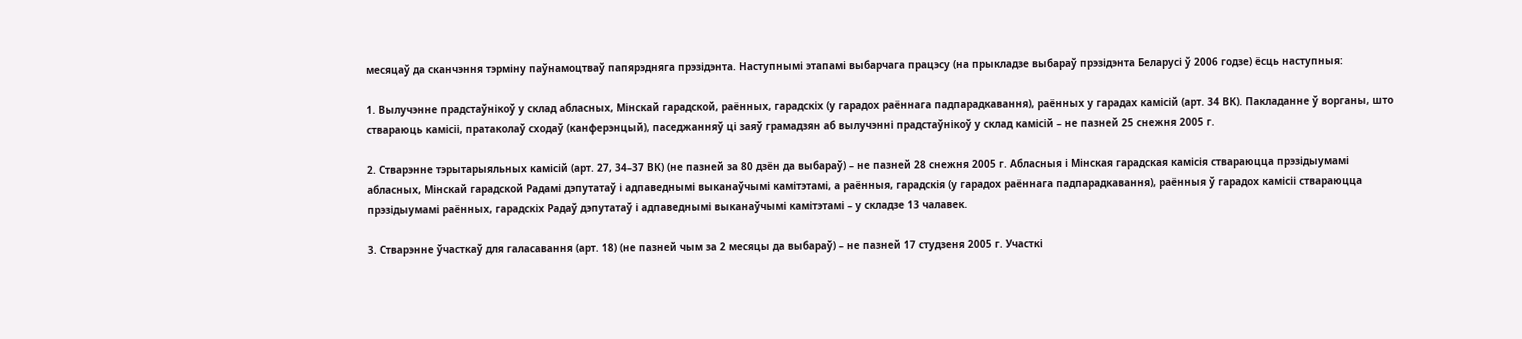месяцаў да сканчэння тэрміну паўнамоцтваў папярэдняга прэзідэнта. Наступнымі этапамі выбарчага працэсу (на прыкладзе выбараў прэзідэнта Беларусі ў 2006 годзе) ёсць наступныя:

1. Вылучэнне прадстаўнікоў у склад абласных, Мінскай гарадской, раённых, гарадскіх (у гарадох раённага падпарадкавання), раённых у гарадах камісій (арт. 34 ВК). Пакладанне ў ворганы, што ствараюць камісіі, пратаколаў сходаў (канферэнцый), паседжанняў ці заяў грамадзян аб вылучэнні прадстаўнікоў у склад камісій – не пазней 25 снежня 2005 г.

2. Стварэнне тэрытарыяльных камісій (арт. 27, 34–37 ВК) (не пазней за 80 дзён да выбараў) – не пазней 28 снежня 2005 г. Абласныя і Мінская гарадская камісія ствараюцца прэзідыумамі абласных, Мінскай гарадской Радамі дэпутатаў і адпаведнымі выканаўчымі камітэтамі, а раённыя, гарадскія (у гарадох раённага падпарадкавання), раённыя ў гарадох камісіі ствараюцца прэзідыумамі раённых, гарадскіх Радаў дэпутатаў і адпаведнымі выканаўчымі камітэтамі – у складзе 13 чалавек.

3. Стварэнне ўчасткаў для галасавання (арт. 18) (не пазней чым за 2 месяцы да выбараў) – не пазней 17 студзеня 2005 г. Участкі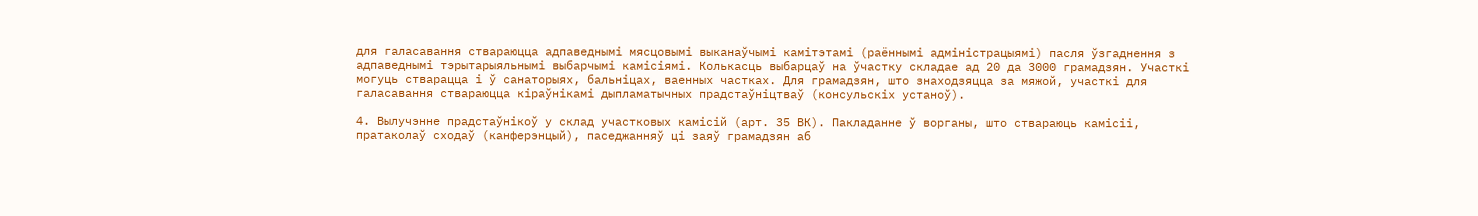для галасавання ствараюцца адпаведнымі мясцовымі выканаўчымі камітэтамі (раённымі адміністрацыямі) пасля ўзгаднення з адпаведнымі тэрытарыяльнымі выбарчымі камісіямі. Колькасць выбарцаў на ўчастку складае ад 20 да 3000 грамадзян. Участкі могуць стварацца і ў санаторыях, бальніцах, ваенных частках. Для грамадзян, што знаходзяцца за мяжой, участкі для галасавання ствараюцца кіраўнікамі дыпламатычных прадстаўніцтваў (консульскіх устаноў).

4. Вылучэнне прадстаўнікоў у склад участковых камісій (арт. 35 ВК). Пакладанне ў ворганы, што ствараюць камісіі, пратаколаў сходаў (канферэнцый), паседжанняў ці заяў грамадзян аб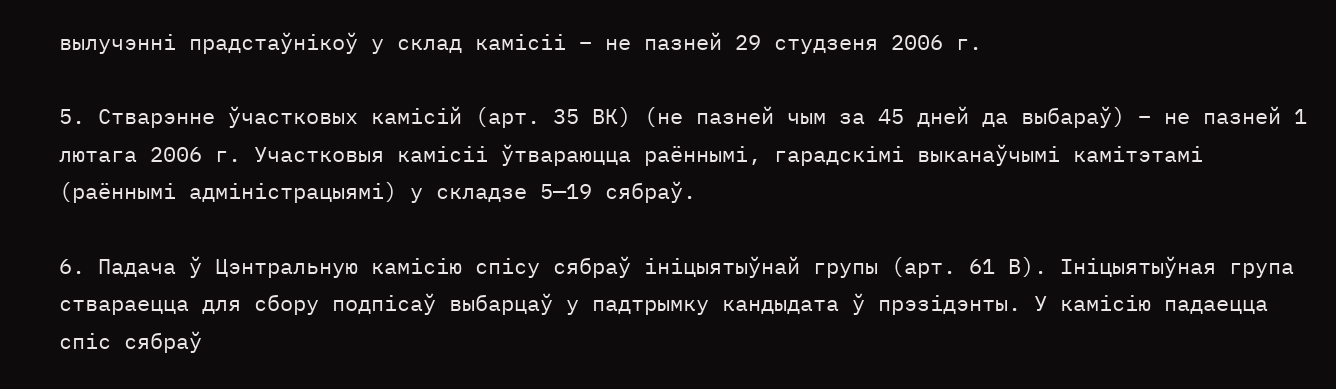вылучэнні прадстаўнікоў у склад камісіі – не пазней 29 студзеня 2006 г.

5. Стварэнне ўчастковых камісій (арт. 35 ВК) (не пазней чым за 45 дней да выбараў) – не пазней 1 лютага 2006 г. Участковыя камісіі ўтвараюцца раённымі, гарадскімі выканаўчымі камітэтамі (раённымі адміністрацыямі) у складзе 5—19 сябраў.

6. Падача ў Цэнтральную камісію спісу сябраў ініцыятыўнай групы (арт. 61 В). Ініцыятыўная група ствараецца для сбору подпісаў выбарцаў у падтрымку кандыдата ў прэзідэнты. У камісію падаецца спіс сябраў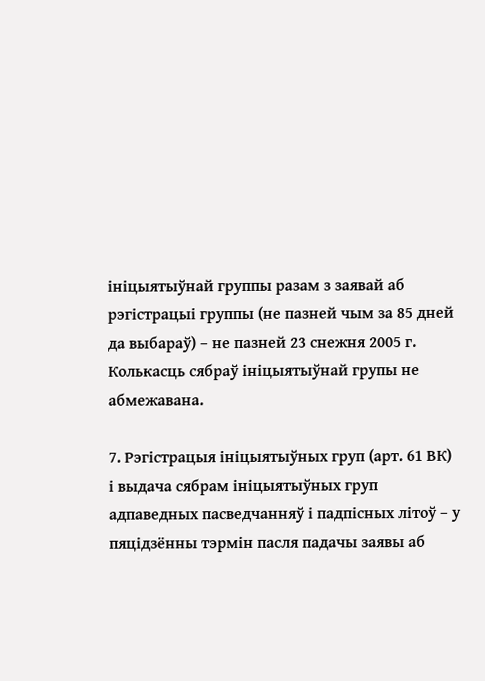ініцыятыўнай группы разам з заявай аб рэгістрацыі группы (не пазней чым за 85 дней да выбараў) – не пазней 23 снежня 2005 г. Колькасць сябраў ініцыятыўнай групы не абмежавана.

7. Рэгістрацыя ініцыятыўных груп (арт. 61 ВК) і выдача сябрам ініцыятыўных груп адпаведных пасведчанняў і падпісных літоў – у пяцідзённы тэрмін пасля падачы заявы аб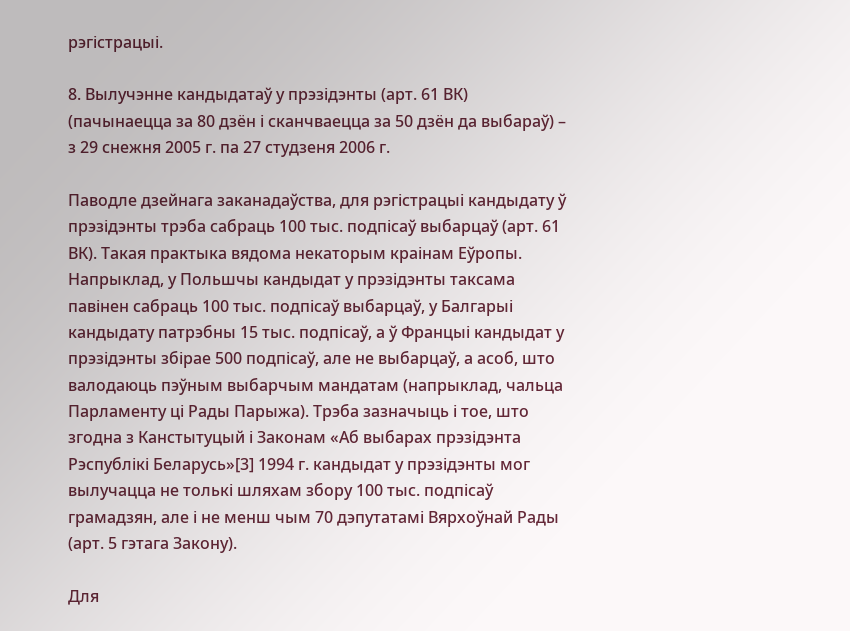рэгістрацыі.

8. Вылучэнне кандыдатаў у прэзідэнты (арт. 61 ВК) (пачынаецца за 80 дзён і сканчваецца за 50 дзён да выбараў) – з 29 снежня 2005 г. па 27 студзеня 2006 г.

Паводле дзейнага заканадаўства, для рэгістрацыі кандыдату ў прэзідэнты трэба сабраць 100 тыс. подпісаў выбарцаў (арт. 61 ВК). Такая практыка вядома некаторым краінам Еўропы. Напрыклад, у Польшчы кандыдат у прэзідэнты таксама павінен сабраць 100 тыс. подпісаў выбарцаў, у Балгарыі кандыдату патрэбны 15 тыс. подпісаў, а ў Францыі кандыдат у прэзідэнты збірае 500 подпісаў, але не выбарцаў, а асоб, што валодаюць пэўным выбарчым мандатам (напрыклад, чальца Парламенту ці Рады Парыжа). Трэба зазначыць і тое, што згодна з Канстытуцый і Законам «Аб выбарах прэзідэнта Рэспублікі Беларусь»[3] 1994 г. кандыдат у прэзідэнты мог вылучацца не толькі шляхам збору 100 тыс. подпісаў грамадзян, але і не менш чым 70 дэпутатамі Вярхоўнай Рады (арт. 5 гэтага Закону).

Для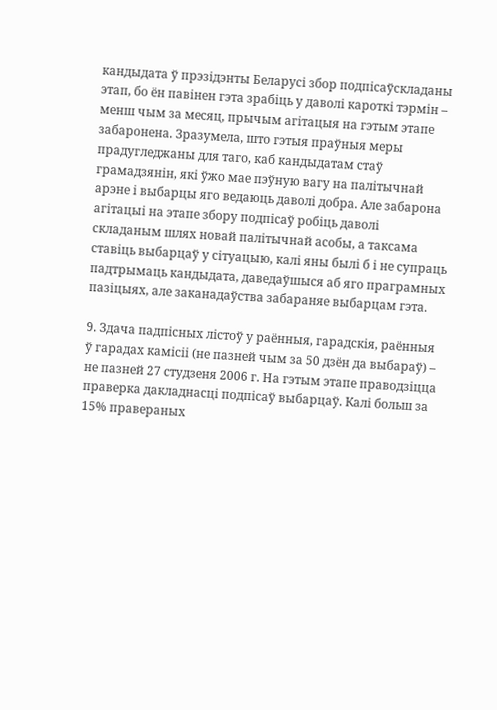кандыдата ў прэзідэнты Беларусі збор подпісаўскладаны этап, бо ён павінен гэта зрабіць у даволі кароткі тэрмін – менш чым за месяц, прычым агітацыя на гэтым этапе забаронена. Зразумела, што гэтыя праўныя меры прадугледжаны для таго, каб кандыдатам стаў грамадзянін, які ўжо мае пэўную вагу на палітычнай арэне і выбарцы яго ведаюць даволі добра. Але забарона агітацыі на этапе збору подпісаў робіць даволі складаным шлях новай палітычнай асобы, а таксама ставіць выбарцаў у сітуацыю, калі яны былі б і не супраць падтрымаць кандыдата, даведаўшыся аб яго праграмных пазіцыях, але заканадаўства забараняе выбарцам гэта.

9. Здача падпісных лістоў у раённыя, гарадскія, раённыя ў гарадах камісіі (не пазней чым за 50 дзён да выбараў) – не пазней 27 студзеня 2006 г. На гэтым этапе праводзіцца праверка дакладнасці подпісаў выбарцаў. Калі больш за 15% правераных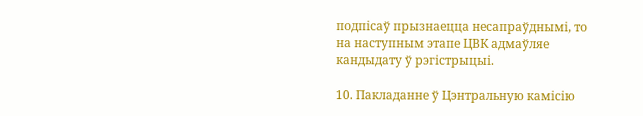подпісаў прызнаецца несапраўднымі, то на наступным этапе ЦВК адмаўляе кандыдату ў рэгістрыцыі.

10. Пакладанне ў Цэнтральную камісію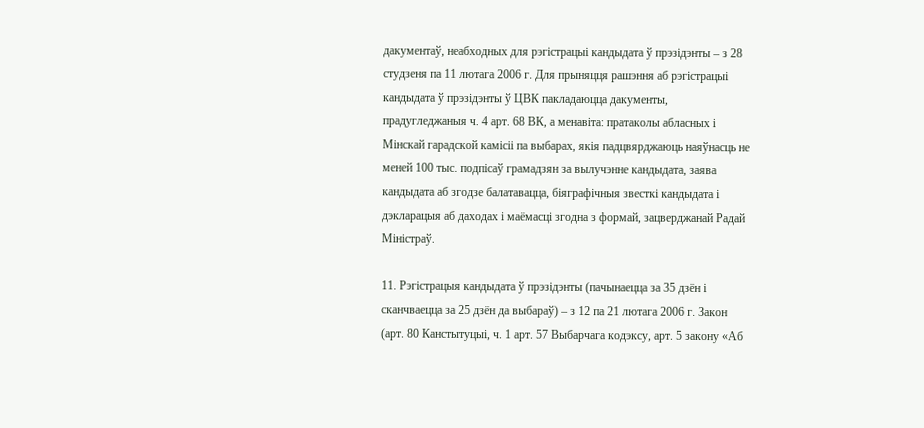дакументаў, неабходных для рэгістрацыі кандыдата ў прэзідэнты – з 28 студзеня па 11 лютага 2006 г. Для прыняцця рашэння аб рэгістрацыі кандыдата ў прэзідэнты ў ЦВК пакладаюцца дакументы, прадугледжаныя ч. 4 арт. 68 ВК, а менавіта: пратаколы абласных і Мінскай гарадской камісіі па выбарах, якія падцвярджаюць наяўнасць не меней 100 тыс. подпісаў грамадзян за вылучэнне кандыдата, заява кандыдата аб згодзе балатавацца, біяграфічныя звесткі кандыдата і дэкларацыя аб даходах і маёмасці згодна з формай, зацверджанай Радай Міністраў.

11. Рэгістрацыя кандыдата ў прэзідэнты (пачынаецца за 35 дзён і сканчваецца за 25 дзён да выбараў) – з 12 па 21 лютага 2006 г. Закон (арт. 80 Канстытуцыі, ч. 1 арт. 57 Выбарчага кодэксу, арт. 5 закону «Аб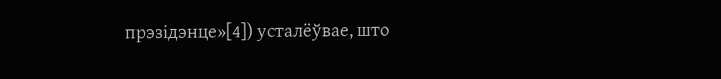прэзідэнце»[4]) усталёўвае, што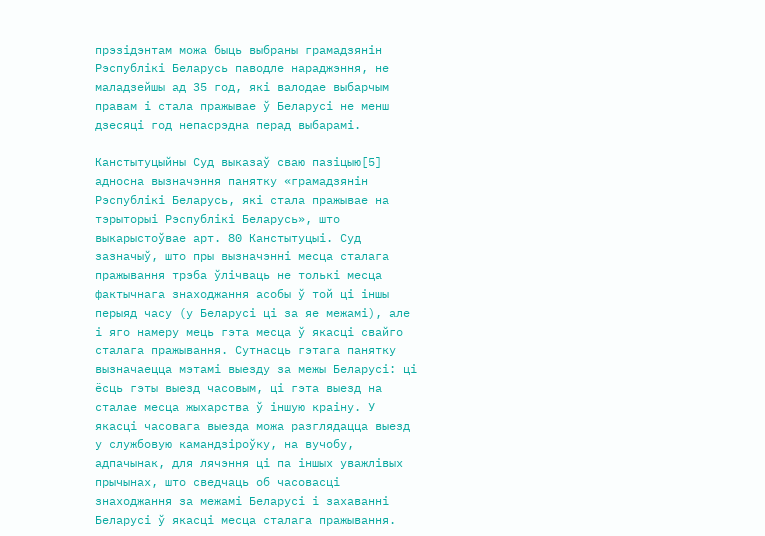прэзідэнтам можа быць выбраны грамадзянін Рэспублікі Беларусь паводле нараджэння, не маладзейшы ад 35 год, які валодае выбарчым правам і стала пражывае ў Беларусі не менш дзесяці год непасрэдна перад выбарамі.

Канстытуцыйны Суд выказаў сваю пазіцыю[5] адносна вызначэння панятку «грамадзянін Рэспублікі Беларусь, які стала пражывае на тэрыторыі Рэспублікі Беларусь», што выкарыстоўвае арт. 80 Канстытуцыі. Суд зазначыў, што пры вызначэнні месца сталага пражывання трэба ўлічваць не толькі месца фактычнага знаходжання асобы ў той ці іншы перыяд часу (у Беларусі ці за яе межамі), але і яго намеру мець гэта месца ў якасці свайго сталага пражывання. Сутнасць гэтага панятку вызначаецца мэтамі выезду за межы Беларусі: ці ёсць гэты выезд часовым, ці гэта выезд на сталае месца жыхарства ў іншую краіну. У якасці часовага выезда можа разглядацца выезд у службовую камандзіроўку, на вучобу, адпачынак, для лячэння ці па іншых уважлівых прычынах, што сведчаць об часовасці знаходжання за межамі Беларусі і захаванні Беларусі ў якасці месца сталага пражывання.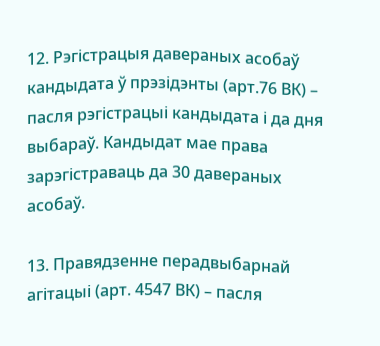12. Рэгістрацыя давераных асобаў кандыдата ў прэзідэнты (арт.76 ВК) – пасля рэгістрацыі кандыдата і да дня выбараў. Кандыдат мае права зарэгістраваць да 30 давераных асобаў.

13. Правядзенне перадвыбарнай агітацыі (арт. 4547 ВК) – пасля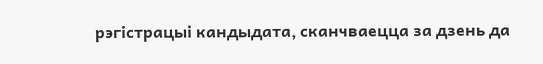рэгістрацыі кандыдата, сканчваецца за дзень да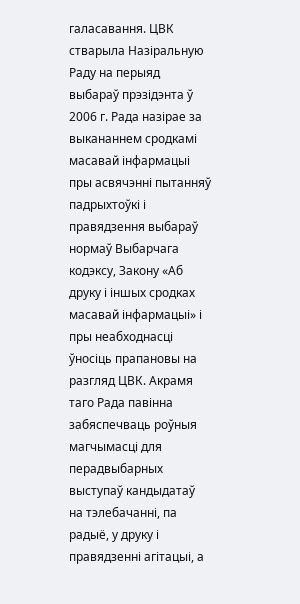галасавання. ЦВК стварыла Назіральную Раду на перыяд выбараў прэзідэнта ў 2006 г. Рада назірае за выкананнем сродкамі масавай інфармацыі пры асвячэнні пытанняў падрыхтоўкі і правядзення выбараў нормаў Выбарчага кодэксу, Закону «Аб друку і іншых сродках масавай інфармацыі» і пры неабходнасці ўносіць прапановы на разгляд ЦВК. Акрамя таго Рада павінна забяспечваць роўныя магчымасці для перадвыбарных выступаў кандыдатаў на тэлебачанні, па радыё, у друку і правядзенні агітацыі, а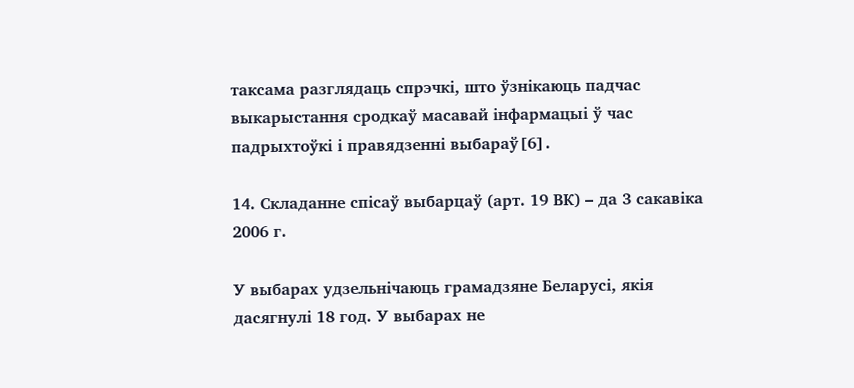таксама разглядаць спрэчкі, што ўзнікаюць падчас выкарыстання сродкаў масавай інфармацыі ў час падрыхтоўкі і правядзенні выбараў[6].

14. Складанне спісаў выбарцаў (арт. 19 ВК) – да 3 сакавіка 2006 г.

У выбарах удзельнічаюць грамадзяне Беларусі, якія дасягнулі 18 год. У выбарах не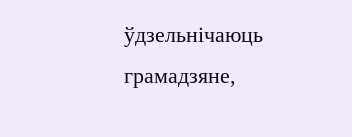ўдзельнічаюць грамадзяне,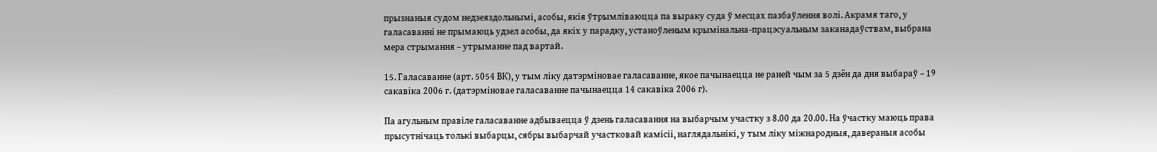прызнаныя судом недзеяздольнымі, асобы, якія ўтрымліваюцца па выраку суда ў месцах пазбаўлення волі. Акрамя таго, у галасаванні не прымаюць удзел асобы, да якіх у парадку, устаноўленым крымінальна-працэсуальным заканадаўствам, выбрана мера стрымання – утрыманне пад вартай.

15. Галасаванне (арт. 5054 ВК), у тым ліку датэрміновае галасаванне, якое пачынаецца не раней чым за 5 дзён да дня выбараў – 19 сакавіка 2006 г. (датэрміновае галасаванне пачынаецца 14 сакавіка 2006 г).

Па агульным правіле галасаванне адбываецца ў дзень галасавання на выбарчым участку з 8.00 да 20.00. На ўчастку маюць права прысутнічаць толькі выбарцы, сябры выбарчай участковай камісіі, наглядальнікі, у тым ліку міжнародныя, давераныя асобы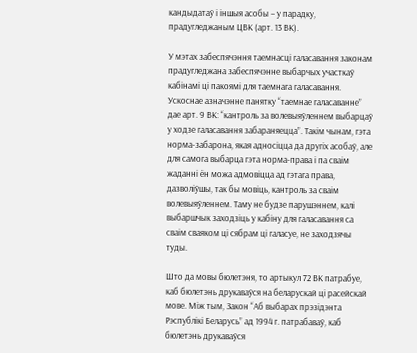кандыдатаў і іншыя асобы – у парадку, прадугледжаным ЦВК (арт. 13 ВК).

У мэтах забеспячэння таемнасці галасавання законам прадугледжана забеспячэнне выбарчых участкаў кабінамі ці пакоямі для таемнага галасавання. Ускоснае азначэнне панятку “таемнае галасаванне” дае арт. 9 ВК: “кантроль за волевыяўленнем выбарцаў у ходзе галасавання забараняецца”. Такім чынам, гэта норма-забарона, якая адносіцца да другіх асобаў, але для самога выбарца гэта норма-права і па сваім жаданні ён можа адмовіцца ад гэтага права, дазволіўшы, так бы мовіць, кантроль за сваім волевыяўленнем. Таму не будзе парушэннем, калі выбаршчык заходзіць у кабіну для галасавання са сваім сваяком ці сябрам ці галасуе, не заходзячы туды.

Што да мовы бюлетэня, то артыкул 72 ВК патрабуе, каб бюлетэнь друкаваўся на беларускай ці расейскай мове. Між тым, Закон “Аб выбарах прэзідэнта Рэспублікі Беларусь” ад 1994 г. патрабаваў, каб бюлетэнь друкаваўся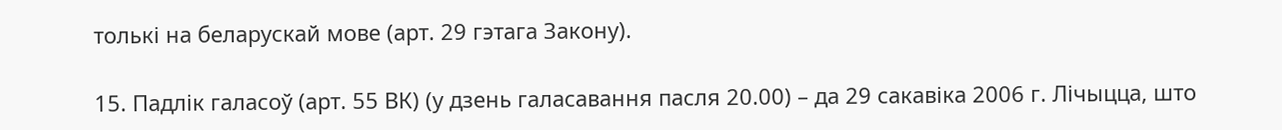толькі на беларускай мове (арт. 29 гэтага Закону).

15. Падлік галасоў (арт. 55 ВК) (у дзень галасавання пасля 20.00) – да 29 сакавіка 2006 г. Лічыцца, што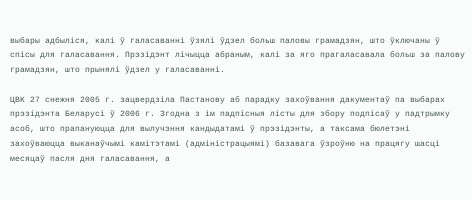выбары адбыліся, калі ў галасаванні ўзялі ўдзел больш паловы грамадзян, што ўключаны ў спісы для галасавання. Прэзідэнт лічыцца абраным, калі за яго прагаласавала больш за палову грамадзян, што прынялі ўдзел у галасаванні.

ЦВК 27 снежня 2005 г. зацвердзіла Пастанову аб парадку захоўвання дакументаў па выбарах прэзідэнта Беларусі ў 2006 г. Згодна з ім падпісныя лісты для збору подпісаў у падтрымку асоб, што прапануюцца для вылучэння кандыдатамі ў прэзідэнты, а таксама бюлетэні захоўваюцца выканаўчымі камітэтамі (адміністрацыямі) базавага ўзроўню на працягу шасці месяцаў пасля дня галасавання, а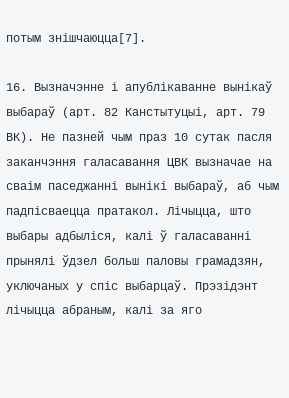потым знішчаюцца[7].

16. Вызначэнне і апублікаванне вынікаў выбараў (арт. 82 Канстытуцыі, арт. 79 ВК). Не пазней чым праз 10 сутак пасля заканчэння галасавання ЦВК вызначае на сваім паседжанні вынікі выбараў, аб чым падпісваецца пратакол. Лічыцца, што выбары адбыліся, калі ў галасаванні прынялі ўдзел больш паловы грамадзян, уключаных у спіс выбарцаў. Прэзідэнт лічыцца абраным, калі за яго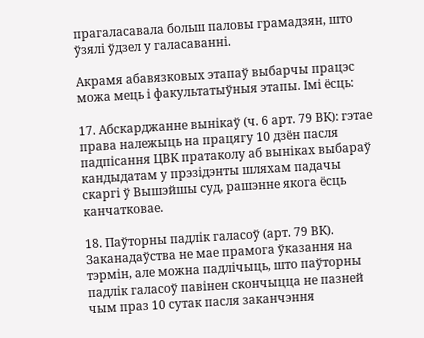прагаласавала больш паловы грамадзян, што ўзялі ўдзел у галасаванні.

Акрамя абавязковых этапаў выбарчы працэс можа мець і факультатыўныя этапы. Імі ёсць:

17. Абскарджанне вынікаў (ч. 6 арт. 79 ВК): гэтае права належыць на працягу 10 дзён пасля падпісання ЦВК пратаколу аб выніках выбараў кандыдатам у прэзідэнты шляхам падачы скаргі ў Вышэйшы суд, рашэнне якога ёсць канчатковае.

18. Паўторны падлік галасоў (арт. 79 ВК). Заканадаўства не мае прамога ўказання на тэрмін, але можна падлічыць, што паўторны падлік галасоў павінен скончыцца не пазней чым праз 10 сутак пасля заканчэння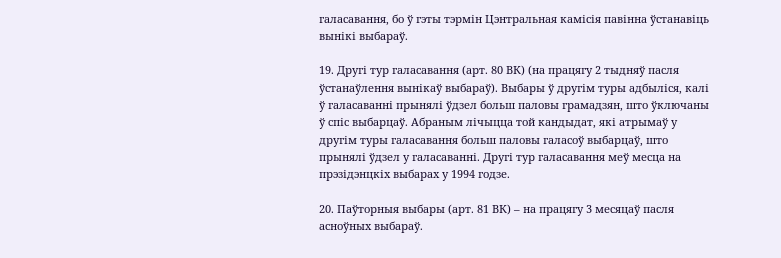галасавання, бо ў гэты тэрмін Цэнтральная камісія павінна ўстанавіць вынікі выбараў.

19. Другі тур галасавання (арт. 80 ВК) (на працягу 2 тыдняў пасля ўстанаўлення вынікаў выбараў). Выбары ў другім туры адбыліся, калі ў галасаванні прынялі ўдзел больш паловы грамадзян, што ўключаны ў спіс выбарцаў. Абраным лічыцца той кандыдат, які атрымаў у другім туры галасавання больш паловы галасоў выбарцаў, што прынялі ўдзел у галасаванні. Другі тур галасавання меў месца на прэзідэнцкіх выбарах у 1994 годзе.

20. Паўторныя выбары (арт. 81 ВК) – на працягу 3 месяцаў пасля асноўных выбараў.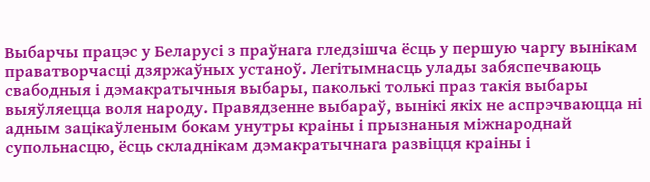Выбарчы працэс у Беларусі з праўнага гледзішча ёсць у першую чаргу вынікам праватворчасці дзяржаўных устаноў. Легітымнасць улады забяспечваюць свабодныя і дэмакратычныя выбары, паколькі толькі праз такія выбары выяўляецца воля народу. Правядзенне выбараў, вынікі якіх не аспрэчваюцца ні адным зацікаўленым бокам унутры краіны і прызнаныя міжнароднай супольнасцю, ёсць складнікам дэмакратычнага развіцця краіны і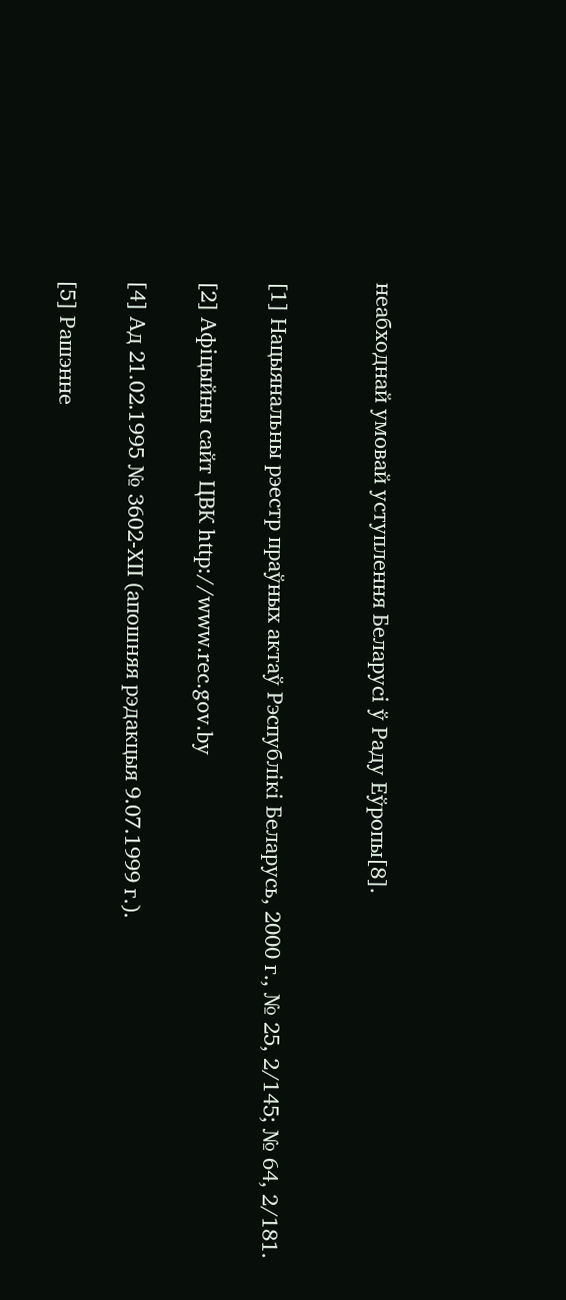неабходнай умовай уступлення Беларусі ў Раду Еўропы[8].


[1] Нацыянальны рэестр праўных актаў Рэспублікі Беларусь, 2000 г., № 25, 2/145; № 64, 2/181.

[2] Афіцыйны сайт ЦВК http://www.rec.gov.by

[4] Ад 21.02.1995 № 3602-XII (апошняя рэдакцыя 9.07.1999 г.).

[5] Рашэнне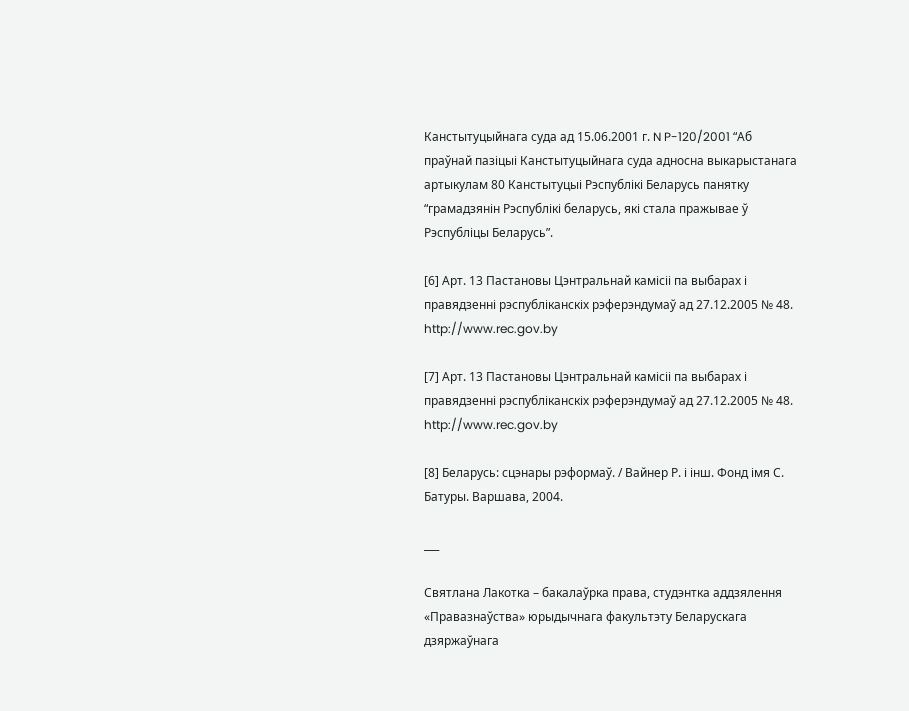Канстытуцыйнага суда ад 15.06.2001 г. N P-120/2001 “Аб праўнай пазіцыі Канстытуцыйнага суда адносна выкарыстанага артыкулам 80 Канстытуцыі Рэспублікі Беларусь панятку “грамадзянін Рэспублікі беларусь, які стала пражывае ў Рэспубліцы Беларусь”.

[6] Арт. 13 Пастановы Цэнтральнай камісіі па выбарах і правядзенні рэспубліканскіх рэферэндумаў ад 27.12.2005 № 48. http://www.rec.gov.by

[7] Арт. 13 Пастановы Цэнтральнай камісіі па выбарах і правядзенні рэспубліканскіх рэферэндумаў ад 27.12.2005 № 48. http://www.rec.gov.by

[8] Беларусь: сцэнары рэформаў. / Вайнер Р. і інш. Фонд імя С. Батуры. Варшава, 2004.

___

Святлана Лакотка – бакалаўрка права, студэнтка аддзялення «Правазнаўства» юрыдычнага факультэту Беларускага дзяржаўнага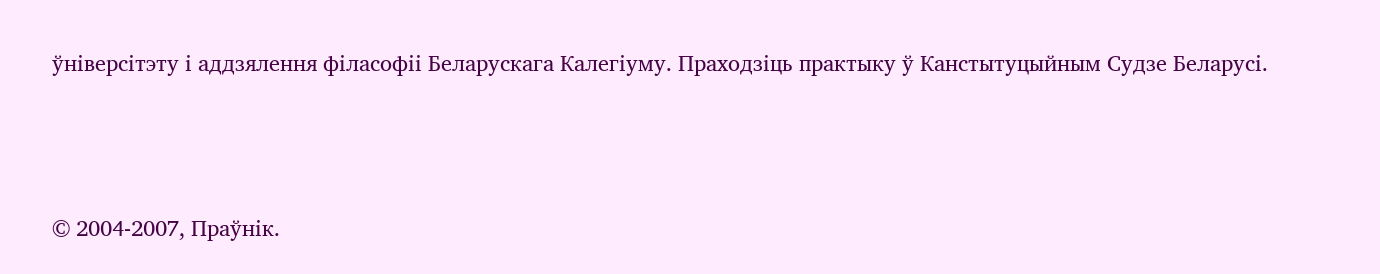ўніверсітэту і аддзялення філасофіі Беларускага Калегіуму. Праходзіць практыку ў Канстытуцыйным Судзе Беларусі.




© 2004-2007, Праўнік.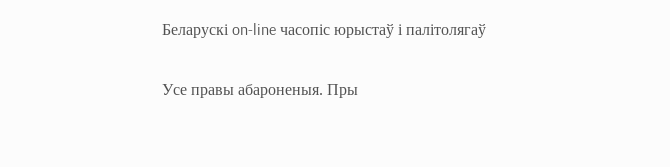Беларускі on-line часопіс юрыстаў і палітолягаў

Усе правы абароненыя. Пры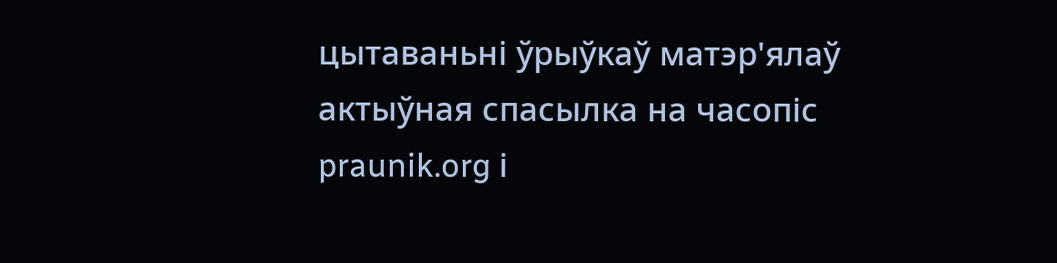цытаваньні ўрыўкаў матэр'ялаў актыўная спасылка на часопіс praunik.org і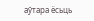аўтара ёсьць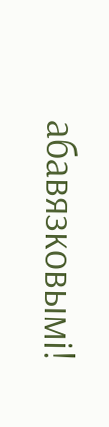абавязковымі!